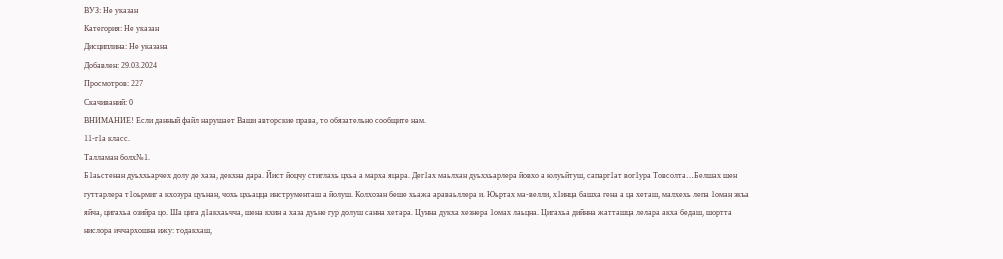ВУЗ: Не указан
Категория: Не указан
Дисциплина: Не указана
Добавлен: 29.03.2024
Просмотров: 227
Скачиваний: 0
ВНИМАНИЕ! Если данный файл нарушает Ваши авторские права, то обязательно сообщите нам.
11-г1а класс.
Талламан болх№1.
Б1аьстенан дуьххьарчех долу де хаза, декхна дара. Йист йоцчу стиглахь цхьа а марха яцара. Дег1ах маьлхан дуьххьарлера йовхо а юлуьйтуш, сапарг1ат вог1ура Товсолта…Белшах шен гуттарлера т1оьрмиг а кхозура цуьнан, чохь цхьацца инструменташ а йолуш. Колхозан беше хьажа араваьллера и. Юьртах ма-велли, х1инца башха гена а ца хеташ, малхехь лепа 1оман экъа яйча, цигахьа озийра цо. Ша цига д1акхаьчча, шена кхин а хаза дуьне гур долуш санна хетара. Цунна дукха хезнера 1омах лаьцна. Цигахьа дийнна жатташца лелара акха бедаш, шортта нислора иччархошна ижу: тодакхаш,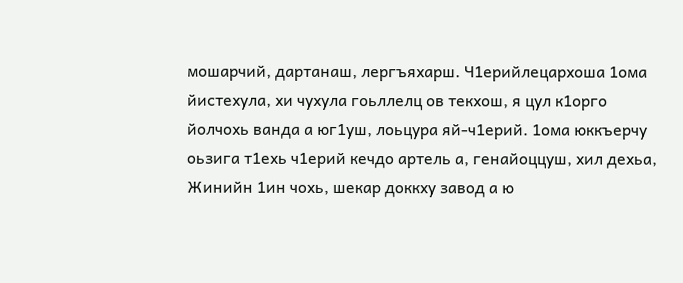мошарчий, дартанаш, лергъяхарш. Ч1ерийлецархоша 1ома йистехула, хи чухула гоьллелц ов текхош, я цул к1орго йолчохь ванда а юг1уш, лоьцура яй-ч1ерий. 1ома юккъерчу оьзига т1ехь ч1ерий кечдо артель а, генайоццуш, хил дехьа, Жинийн 1ин чохь, шекар доккху завод а ю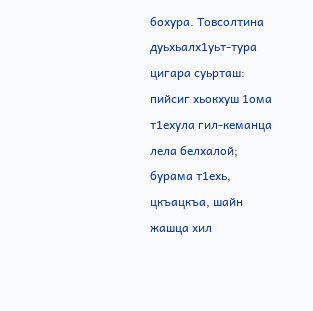бохура. Товсолтина дуьхьалх1уьт-тура цигара суьрташ: пийсиг хьокхуш 1ома т1ехула гил-кеманца лела белхалой; бурама т1ехь, цкъацкъа, шайн жашца хил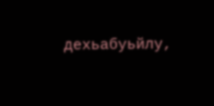дехьабуьйлу,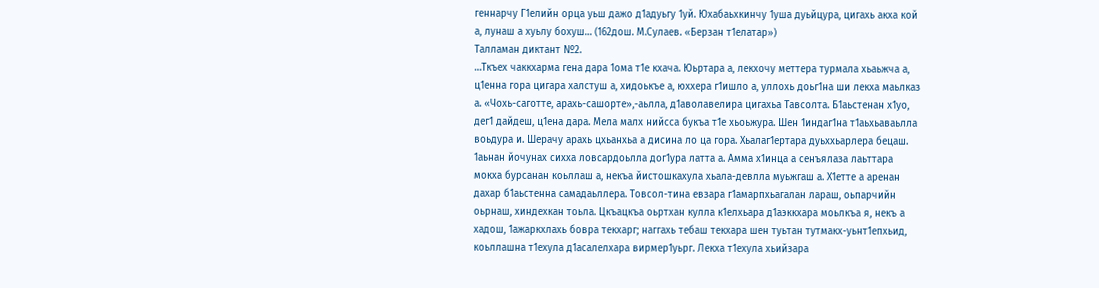геннарчу Г1елийн орца уьш дажо д1адуьгу 1уй. Юхабаьхкинчу 1уша дуьйцура, цигахь акха кой а, лунаш а хуьлу бохуш… (162дош. М.Сулаев. «Берзан т1елатар»)
Талламан диктант №2.
…Ткъех чаккхарма гена дара 1ома т1е кхача. Юьртара а, лекхочу меттера турмала хьаьжча а, ц1енна гора цигара халстуш а, хидоькъе а, юххера г1ишло а, уллохь доьг1на ши лекха маьлказ а. «Чохь-саготте, арахь-сашорте»,-аьлла, д1аволавелира цигахьа Тавсолта. Б1аьстенан х1уо, дег1 дайдеш, ц1ена дара. Мела малх нийсса букъа т1е хьоьжура. Шен 1индаг1на т1аьхьаваьлла воьдура и. Шерачу арахь цхьанхьа а дисина ло ца гора. Хьалаг1ертара дуьххьарлера бецаш. 1аьнан йочунах сихха ловсардоьлла дог1ура латта а. Амма х1инца а сенъялаза лаьттара мокха бурсанан коьллаш а, некъа йистошкахула хьала-девлла муьжгаш а. Х1етте а аренан дахар б1аьстенна самадаьллера. Товсол-тина евзара г1амарпхьагалан лараш, оьпарчийн оьрнаш, хиндехкан тоьла. Цкъацкъа оьртхан кулла к1елхьара д1аэккхара моьлкъа я, некъ а хадош, 1ажаркхлахь бовра текхарг; наггахь тебаш текхара шен туьтан тутмакх-уьнт1епхьид, коьллашна т1ехула д1асалелхара вирмер1уьрг. Лекха т1ехула хьийзара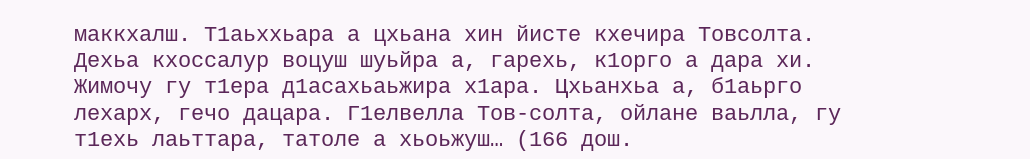маккхалш. Т1аьххьара а цхьана хин йисте кхечира Товсолта. Дехьа кхоссалур воцуш шуьйра а, гарехь, к1орго а дара хи. Жимочу гу т1ера д1асахьаьжира х1ара. Цхьанхьа а, б1аьрго лехарх, гечо дацара. Г1елвелла Тов-солта, ойлане ваьлла, гу т1ехь лаьттара, татоле а хьоьжуш… (166 дош.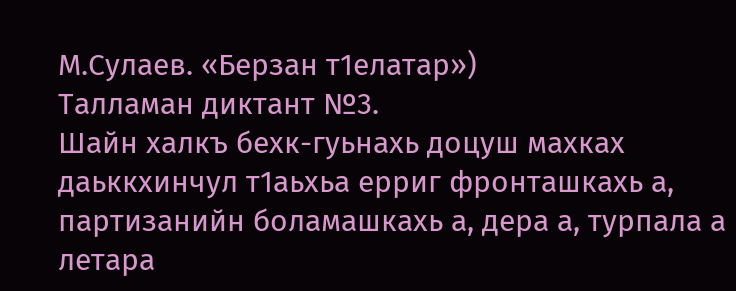М.Сулаев. «Берзан т1елатар»)
Талламан диктант №3.
Шайн халкъ бехк-гуьнахь доцуш махках даьккхинчул т1аьхьа ерриг фронташкахь а, партизанийн боламашкахь а, дера а, турпала а летара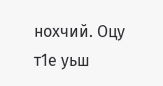нохчий. Оцу т1е уьш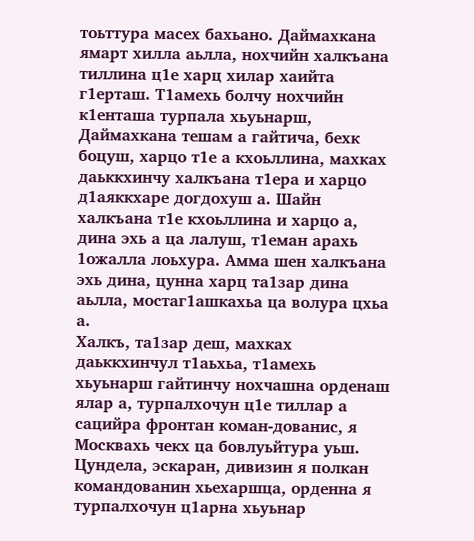тоьттура масех бахьано. Даймахкана ямарт хилла аьлла, нохчийн халкъана тиллина ц1е харц хилар хаийта г1ерташ. Т1амехь болчу нохчийн к1енташа турпала хьуьнарш, Даймахкана тешам а гайтича, бехк боцуш, харцо т1е а кхоьллина, махках даьккхинчу халкъана т1ера и харцо д1аяккхаре догдохуш а. Шайн халкъана т1е кхоьллина и харцо а, дина эхь а ца лалуш, т1еман арахь 1ожалла лоьхура. Амма шен халкъана эхь дина, цунна харц та1зар дина аьлла, мостаг1ашкахьа ца волура цхьа а.
Халкъ, та1зар деш, махках даьккхинчул т1аьхьа, т1амехь хьуьнарш гайтинчу нохчашна орденаш ялар а, турпалхочун ц1е тиллар а сацийра фронтан коман-дованис, я Москвахь чекх ца бовлуьйтура уьш. Цундела, эскаран, дивизин я полкан командованин хьехаршца, орденна я турпалхочун ц1арна хьуьнар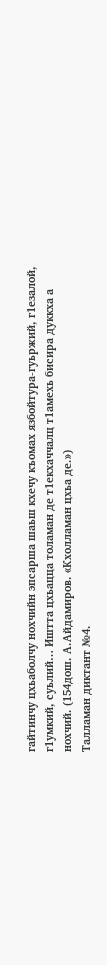гайтинчу цхьаболчу нохчийн эпсарша шаьш кхечу къомах язбойтура-гуьржий, г1езалой, г1умкий, суьлий… Иштта цхьацца толаман де т1екхаччалц т1амехь бисира дуккха а нохчий. (154дош. А.Айдамиров. «Кхолламан цхьа де.»)
Талламан диктант №4.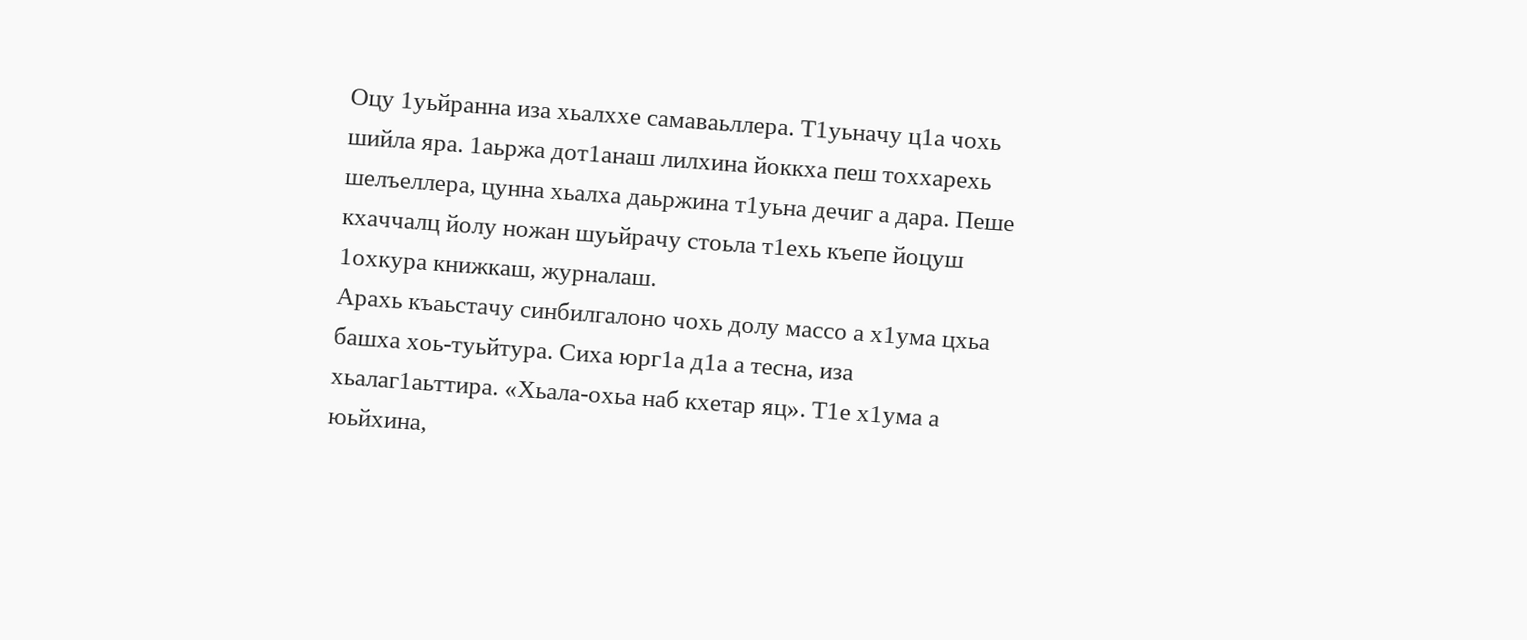Оцу 1уьйранна иза хьалххе самаваьллера. Т1уьначу ц1а чохь шийла яра. 1аьржа дот1анаш лилхина йоккха пеш тоххарехь шелъеллера, цунна хьалха даьржина т1уьна дечиг а дара. Пеше кхаччалц йолу ножан шуьйрачу стоьла т1ехь къепе йоцуш 1охкура книжкаш, журналаш.
Арахь къаьстачу синбилгалоно чохь долу массо а х1ума цхьа башха хоь-туьйтура. Сиха юрг1а д1а а тесна, иза хьалаг1аьттира. «Хьала-охьа наб кхетар яц». Т1е х1ума а юьйхина,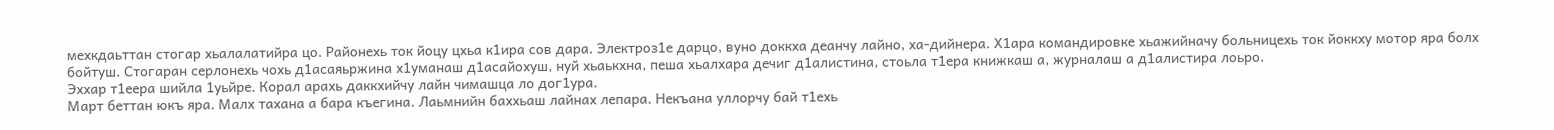мехкдаьттан стогар хьалалатийра цо. Районехь ток йоцу цхьа к1ира сов дара. Электроз1е дарцо, вуно доккха деанчу лайно, ха-дийнера. Х1ара командировке хьажийначу больницехь ток йоккху мотор яра болх бойтуш. Стогаран серлонехь чохь д1асаяьржина х1уманаш д1асайохуш, нуй хьаькхна, пеша хьалхара дечиг д1алистина, стоьла т1ера книжкаш а, журналаш а д1алистира лоьро.
Эххар т1еера шийла 1уьйре. Корал арахь даккхийчу лайн чимашца ло дог1ура.
Март беттан юкъ яра. Малх тахана а бара къегина. Лаьмнийн баххьаш лайнах лепара. Некъана уллорчу бай т1ехь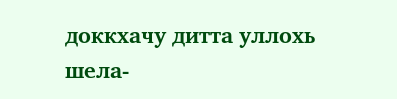доккхачу дитта уллохь шела-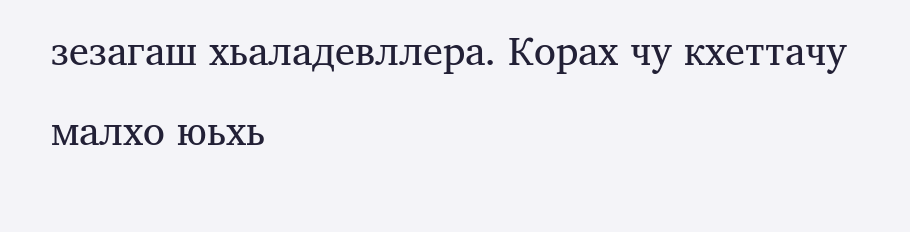зезагаш хьаладевллера. Корах чу кхеттачу малхо юьхь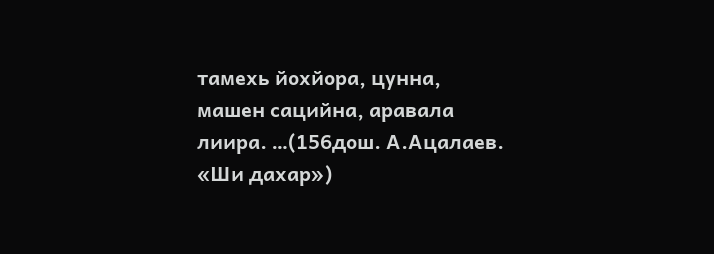тамехь йохйора, цунна, машен сацийна, аравала лиира. …(156дош. А.Ацалаев. «Ши дахар»)